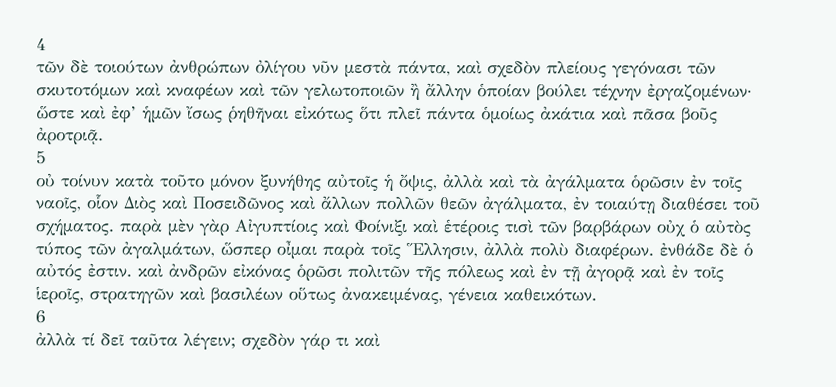4
τῶν δὲ τοιούτων ἀνθρώπων ὀλίγου νῦν μεστὰ πάντα, καὶ σχεδὸν πλείους γεγόνασι τῶν σκυτοτόμων καὶ κναφέων καὶ τῶν γελωτοποιῶν ἢ ἄλλην ὁποίαν βούλει τέχνην ἐργαζομένων· ὥστε καὶ ἐφ’ ἡμῶν ἴσως ῥηθῆναι εἰκότως ὅτι πλεῖ πάντα ὁμοίως ἀκάτια καὶ πᾶσα βοῦς ἀροτριᾷ.
5
οὐ τοίνυν κατὰ τοῦτο μόνον ξυνήθης αὐτοῖς ἡ ὄψις, ἀλλὰ καὶ τὰ ἀγάλματα ὁρῶσιν ἐν τοῖς ναοῖς, οἷον Διὸς καὶ Ποσειδῶνος καὶ ἄλλων πολλῶν θεῶν ἀγάλματα, ἐν τοιαύτῃ διαθέσει τοῦ σχήματος. παρὰ μὲν γὰρ Αἰγυπτίοις καὶ Φοίνιξι καὶ ἑτέροις τισὶ τῶν βαρβάρων οὐχ ὁ αὐτὸς τύπος τῶν ἀγαλμάτων, ὥσπερ οἶμαι παρὰ τοῖς Ἕλλησιν, ἀλλὰ πολὺ διαφέρων. ἐνθάδε δὲ ὁ αὐτός ἐστιν. καὶ ἀνδρῶν εἰκόνας ὁρῶσι πολιτῶν τῆς πόλεως καὶ ἐν τῇ ἀγορᾷ καὶ ἐν τοῖς ἱεροῖς, στρατηγῶν καὶ βασιλέων οὕτως ἀνακειμένας, γένεια καθεικότων.
6
ἀλλὰ τί δεῖ ταῦτα λέγειν; σχεδὸν γάρ τι καὶ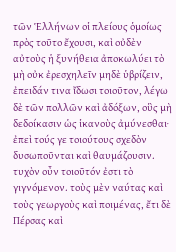τῶν Ἑλλήνων οἱ πλείους ὁμοίως πρὸς τοῦτο ἔχουσι, καὶ οὐδὲν αὐτοὺς ἡ ξυνήθεια ἀποκωλύει τὸ μὴ οὐκ ἐρεσχηλεῖν μηδὲ ὑβρίζειν, ἐπειδάν τινα ἴδωσι τοιοῦτον, λέγω δὲ τῶν πολλῶν καὶ ἀδόξων, οὓς μὴ δεδοίκασιν ὡς ἱκανοὺς ἀμύνεσθαι· ἐπεὶ τούς γε τοιούτους σχεδὸν δυσωποῦνται καὶ θαυμάζουσιν. τυχὸν οὖν τοιοῦτόν ἐστι τὸ γιγνόμενον. τοὺς μὲν ναύτας καὶ τοὺς γεωργοὺς καὶ ποιμένας, ἔτι δὲ Πέρσας καὶ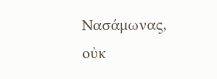Νασάμωνας, οὐκ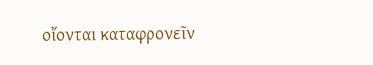οἴονται καταφρονεῖν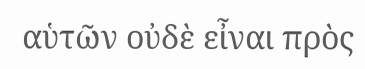αὑτῶν οὐδὲ εἶναι πρὸς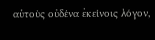αὑτοὺς οὐδένα ἐκείνοις λόγον,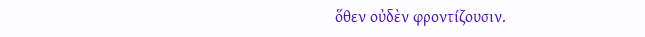ὅθεν οὐδὲν φροντίζουσιν.